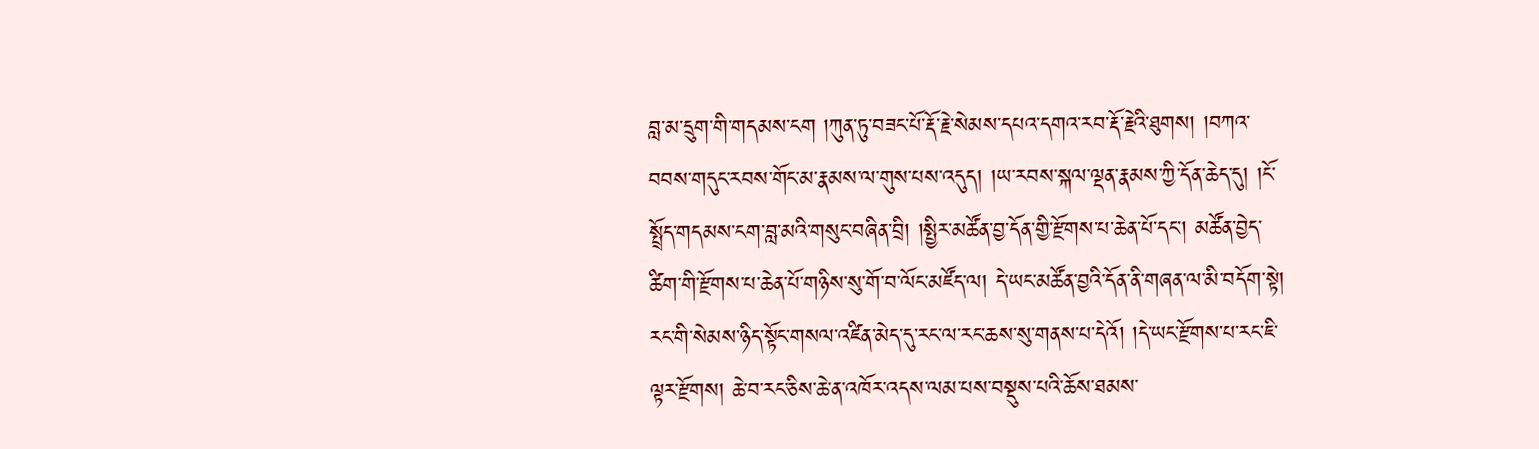བླ་མ་དྲུག་གི་གདམས་ངག །ཀུན་ཏུ་བཟང་པོ་རྡོ་རྗེ་སེམས་དཔའ་དགའ་རབ་རྡོ་རྗེའི་ཐུགས། །བཀའ་བབས་གདུང་རབས་གོང་མ་རྣམས་ལ་གུས་པས་འདུད། །ཡ་རབས་སྐལ་ལྡན་རྣམས་ཀྱི་དོན་ཆེད་དུ། །ངོ་སྤྲོད་གདམས་ངག་བླ་མའི་གསུང་བཞིན་བྲི། །སྤྱིར་མཚོན་བྱ་དོན་གྱི་རྫོགས་པ་ཆེན་པོ་དང་། མཚོན་བྱེད་ཚིག་གི་རྫོགས་པ་ཆེན་པོ་གཉིས་སུ་གོ་བ་ལོང་མཛོད་ལ། དེ་ཡང་མཚོན་བྱའི་དོན་ནི་གཞན་ལ་མི་བདོག་སྟེ། རང་གི་སེམས་ཉིད་སྟོང་གསལ་འཛིན་མེད་དུ་རང་ལ་རང་ཆས་སུ་གནས་པ་དེའོ། །དེ་ཡང་རྫོགས་པ་རང་ཇི་ལྟར་རྫོགས། ཆེ་བ་རང་ཅིས་ཆེ་ན་འཁོར་འདས་ལམ་པས་བསྡུས་པའི་ཆོས་ཐམས་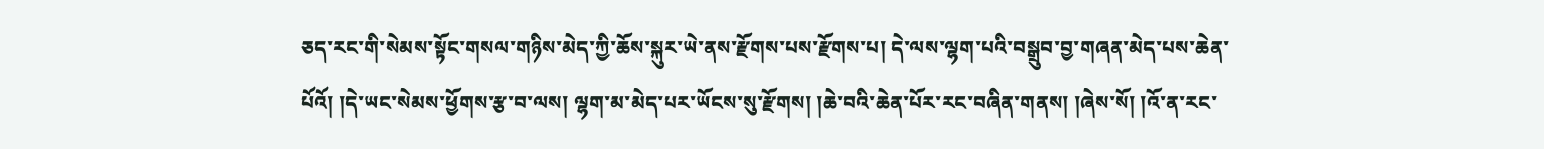ཅད་རང་གི་སེམས་སྟོང་གསལ་གཉིས་མེད་ཀྱི་ཆོས་སྐུར་ཡེ་ནས་རྫོགས་པས་རྫོགས་པ། དེ་ལས་ལྷག་པའི་བསྒྲུབ་བྱ་གཞན་མེད་པས་ཆེན་པོའོ། །དེ་ཡང་སེམས་ཕྱོགས་རྩ་བ་ལས། ལྷག་མ་མེད་པར་ཡོངས་སུ་རྫོགས། །ཆེ་བའི་ཆེན་པོར་རང་བཞིན་གནས། །ཞེས་སོ། །འོ་ན་རང་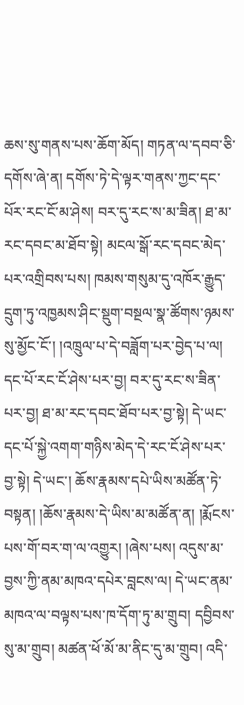ཆས་སུ་གནས་པས་ཆོག་མོད། གཏན་ལ་དབབ་ཅི་དགོས་ཞེ་ན། དགོས་ཏེ་དེ་ལྟར་གནས་ཀྱང་དང་པོར་རང་ངོ་མ་ཤེས། བར་དུ་རང་ས་མ་ཟིན། ཐ་མ་རང་དབང་མ་ཐོབ་སྟེ། མངལ་སྒོ་རང་དབང་མེད་པར་འགྲིབས་པས། ཁམས་གསུམ་དུ་འཁོར་རྒྱུད་དྲུག་ཏུ་འཁྱམས་ཤིང་སྡུག་བསྔལ་སྣ་ཚོགས་ཉམས་སུ་མྱོང་ངོ་། །འཁྲུལ་པ་དེ་བཟློག་པར་བྱེད་པ་ལ། དང་པོ་རང་ངོ་ཤེས་པར་བྱ། བར་དུ་རང་ས་ཟིན་པར་བྱ། ཐ་མ་རང་དབང་ཐོབ་པར་བྱ་སྟེ། དེ་ཡང་དང་པོ་སྐྱེ་འགག་གཉིས་མེད་དེ་རང་ངོ་ཤེས་པར་བྱ་སྟེ། དེ་ཡང་། ཆོས་རྣམས་དཔེ་ཡིས་མཚོན་ཏེ་བསྟན། །ཆོས་རྣམས་དེ་ཡིས་མ་མཚོན་ན། །རྨོངས་པས་གོ་བར་ག་ལ་འགྱུར། །ཞེས་པས། འདུས་མ་བྱས་ཀྱི་ནམ་མཁའ་དཔེར་བླངས་ལ། དེ་ཡང་ནམ་མཁའ་ལ་བལྟས་པས་ཁ་དོག་ཏུ་མ་གྲུབ། དབྱིབས་སུ་མ་གྲུབ། མཚན་ཕོ་མོ་མ་ནིང་དུ་མ་གྲུབ། འདི་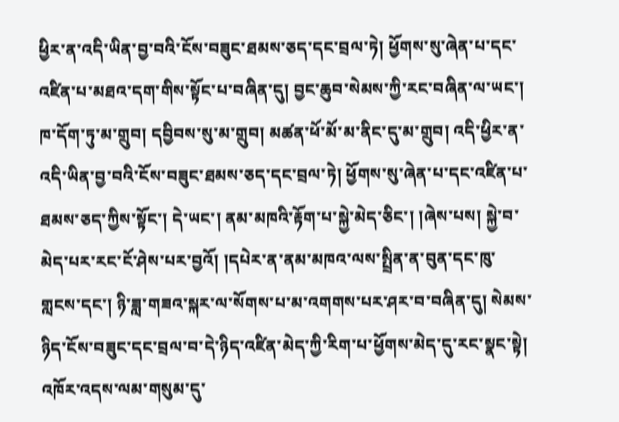ཕྱིར་ན་འདི་ཡིན་བྱ་བའི་ངོས་བཟུང་ཐམས་ཅད་དང་བྲལ་ཏེ། ཕྱོགས་སུ་ཞེན་པ་དང་འཛིན་པ་མཐའ་དག་གིས་སྟོང་པ་བཞིན་དུ། བྱང་ཆུབ་སེམས་ཀྱི་རང་བཞིན་ལ་ཡང་། ཁ་དོག་ཏུ་མ་གྲུབ། དབྱིབས་སུ་མ་གྲུབ། མཚན་ཕོ་མོ་མ་ནིང་དུ་མ་གྲུབ། འདི་ཕྱིར་ན་འདི་ཡིན་བྱ་བའི་ངོས་བཟུང་ཐམས་ཅད་དང་བྲལ་ཏེ། ཕྱོགས་སུ་ཞེན་པ་དང་འཛིན་པ་ཐམས་ཅད་ཀྱིས་སྟོང་། དེ་ཡང་། ནམ་མཁའི་རྟོག་པ་སྐྱེ་མེད་ཅིང་། །ཞེས་པས། སྐྱེ་བ་མེད་པར་རང་ངོ་ཤེས་པར་བྱའོ། །དཔེར་ན་ནམ་མཁའ་ལས་སྤྲིན་ན་བུན་དང་ཁུ་གླངས་དང་། ཉི་ཟླ་གཟའ་སྐར་ལ་སོགས་པ་མ་འགགས་པར་ཤར་བ་བཞིན་དུ། སེམས་ཉིད་ངོས་བཟུང་དང་བྲལ་བ་དེ་ཉིད་འཛིན་མེད་ཀྱི་རིག་པ་ཕྱོགས་མེད་དུ་རང་སྣང་སྟེ། འཁོར་འདས་ལམ་གསུམ་དུ་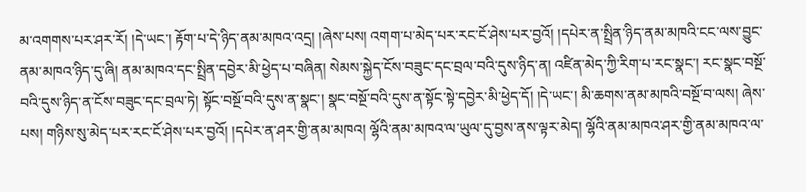མ་འགགས་པར་ཤར་རོ། །དེ་ཡང་། རྟོག་པ་དེ་ཉིད་ནམ་མཁའ་འདྲ། །ཞེས་པས། འགག་པ་མེད་པར་རང་ངོ་ཤེས་པར་བྱའོ། །དཔེར་ན་སྤྲིན་ཉིད་ནམ་མཁའི་ངང་ལས་བྱུང་ནམ་མཁའ་ཉིད་དུ་ཞི། ནམ་མཁའ་དང་སྤྲིན་དབྱེར་མི་ཕྱེད་པ་བཞིན། སེམས་སྐྱེད་ངོས་བཟུང་དང་བྲལ་བའི་དུས་ཉིད་ན། འཛིན་མེད་ཀྱི་རིག་པ་རང་སྣང་། རང་སྣང་བསྔོ་བའི་དུས་ཉིད་ན་ངོས་བཟུང་དང་བྲལ་ཏེ། སྟོང་བསྔོ་བའི་དུས་ན་སྣང་། སྣང་བསྔོ་བའི་དུས་ན་སྟོང་སྟེ་དབྱེར་མི་ཕྱེད་དོ། །དེ་ཡང་། མི་ཆགས་ནམ་མཁའི་བསྔོ་བ་ལས། ཞེས་པས། གཉིས་སུ་མེད་པར་རང་ངོ་ཤེས་པར་བྱའོ། །དཔེར་ན་ཤར་གྱི་ནམ་མཁའ། ལྷོའི་ནམ་མཁའ་ལ་ཡུལ་དུ་བྱས་ནས་ལྟར་མེད། ལྷོའི་ནམ་མཁའ་ཤར་གྱི་ནམ་མཁའ་ལ་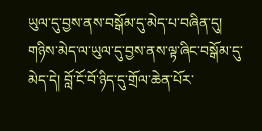ཡུལ་དུ་བྱས་ནས་བསྒོམ་དུ་མེད་པ་བཞིན་དུ། གཉིས་མེད་ལ་ཡུལ་དུ་བྱས་ནས་ལྟ་ཞིང་བསྒོམ་དུ་མེད་དེ། བློ་ངོ་བོ་ཉིད་དུ་གྲོལ་ཆེན་པོར་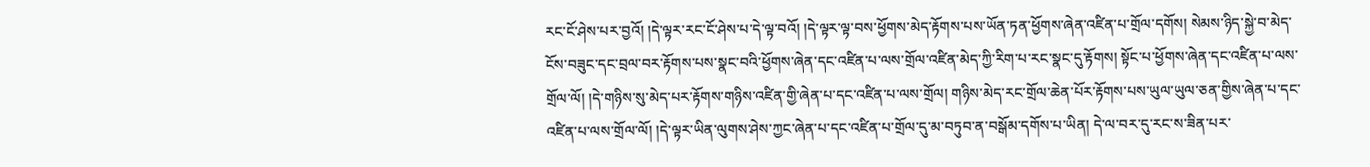རང་ངོ་ཤེས་པར་བྱའོ། །དེ་ལྟར་རང་ངོ་ཤེས་པ་དེ་ལྟ་བའོ། །དེ་ལྟར་ལྟ་བས་ཕྱོགས་མེད་རྟོགས་པས་ཡོན་ཏན་ཕྱོགས་ཞེན་འཛིན་པ་གྲོལ་དགོས། སེམས་ཉིད་སྐྱེ་བ་མེད་ངོས་བཟུང་དང་བྲལ་བར་རྟོགས་པས་སྣང་བའི་ཕྱོགས་ཞེན་དང་འཛིན་པ་ལས་གྲོལ་འཛིན་མེད་ཀྱི་རིག་པ་རང་སྣང་དུ་རྟོགས། སྟོང་པ་ཕྱོགས་ཞེན་དང་འཛིན་པ་ལས་གྲོལ་ལོ། །དེ་གཉིས་སུ་མེད་པར་རྟོགས་གཉིས་འཛིན་གྱི་ཞེན་པ་དང་འཛིན་པ་ལས་གྲོལ། གཉིས་མེད་རང་གྲོལ་ཆེན་པོར་རྟོགས་པས་ཡུལ་ཡུལ་ཅན་གྱིས་ཞེན་པ་དང་འཛིན་པ་ལས་གྲོལ་ལོ། །དེ་ལྟར་ཡིན་ལུགས་ཤེས་ཀྱང་ཞེན་པ་དང་འཛིན་པ་གྲོལ་དུ་མ་བཏུབ་ན་བསྒོམ་དགོས་པ་ཡིན། དེ་ལ་བར་དུ་རང་ས་ཟིན་པར་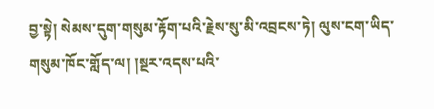བྱ་སྟེ། སེམས་དུག་གསུམ་རྟོག་པའི་རྗེས་སུ་མི་འབྲངས་ཏེ། ལུས་ངག་ཡིད་གསུམ་ཁོང་གློད་ལ། །སྔར་འདས་པའི་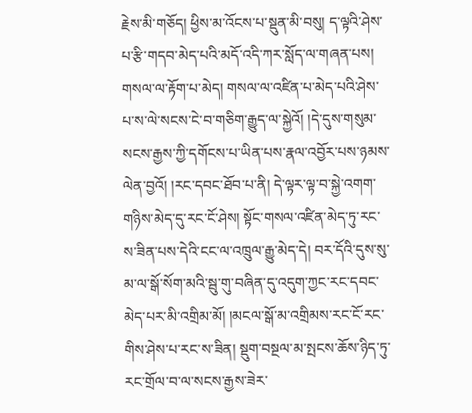རྗེས་མི་གཅོད། ཕྱིས་མ་འོངས་པ་སྡུན་མི་བསུ། ད་ལྟའི་ཤེས་པ་རྩི་གདབ་མེད་པའི་མདོ་འདི་ཀར་སློད་ལ་གཞན་པས། གསལ་ལ་རྟོག་པ་མེད། གསལ་ལ་འཛིན་པ་མེད་པའི་ཤེས་པ་ས་ལེ་སངས་ངེ་བ་གཅིག་རྒྱུད་ལ་སྐྱེའོ། །དེ་དུས་གསུམ་སངས་རྒྱས་ཀྱི་དགོངས་པ་ཡིན་པས་རྣལ་འབྱོར་པས་ཉམས་ལེན་བྱའོ། །རང་དབང་ཐོབ་པ་ནི། དེ་ལྟར་ལྟ་བ་སྐྱེ་འགག་གཉིས་མེད་དུ་རང་ངོ་ཤེས། སྟོང་གསལ་འཛིན་མེད་ཏུ་རང་ས་ཟིན་པས་དེའི་ངང་ལ་འཁྲུལ་རྒྱུ་མེད་དེ། བར་དོའི་དུས་སུ་མ་ལ་སྒོ་སོག་མའི་སྦུ་གུ་བཞིན་དུ་འདུག་ཀྱང་རང་དབང་མེད་པར་མི་འགྲིམ་མོ། །མངལ་སྒོ་མ་འགྲིམས་རང་ངོ་རང་གིས་ཤེས་པ་རང་ས་ཟིན། སྡུག་བསྔལ་མ་སྤངས་ཆོས་ཉིད་ཏུ་རང་གྲོལ་བ་ལ་སངས་རྒྱས་ཟེར་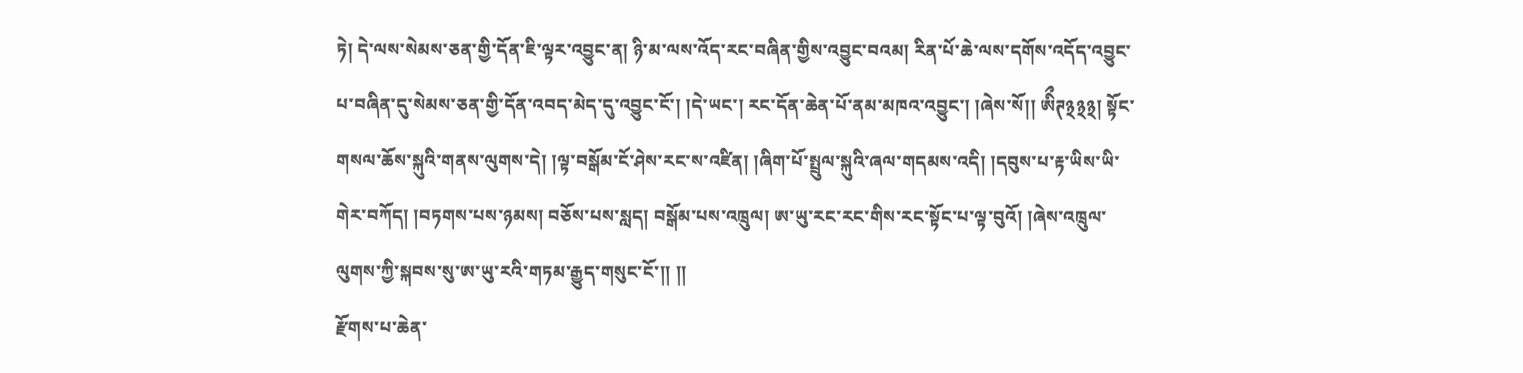ཏེ། དེ་ལས་སེམས་ཅན་གྱི་དོན་ཇི་ལྟར་འབྱུང་ན། ཉི་མ་ལས་འོད་རང་བཞིན་གྱིས་འབྱུང་བའམ། རིན་པོ་ཆེ་ལས་དགོས་འདོད་འབྱུང་པ་བཞིན་དུ་སེམས་ཅན་གྱི་དོན་འབད་མེད་དུ་འབྱུང་ངོ་། །དེ་ཡང་། རང་དོན་ཆེན་པོ་ནམ་མཁའ་འབྱུང་། །ཞེས་སོ།། ཨིྀཊ྅྅྅། སྟོང་གསལ་ཆོས་སྐུའི་གནས་ལུགས་དེ། །ལྟ་བསྒོམ་ངོ་ཤེས་རང་ས་འཛིན། །ཞིག་པོ་སྤྲུལ་སྐུའི་ཞལ་གདམས་འདི། །དབུས་པ་རྟ་ཡིས་ཡི་གེར་བཀོད། །བཏགས་པས་ཉམས། བཅོས་པས་སླད། བསྒོམ་པས་འཁྲུལ། ཨ་ཡུ་རང་རང་གིས་རང་སྟོང་པ་ལྟ་བུའོ། །ཞེས་འཁྲུལ་ལུགས་ཀྱི་སྐབས་སུ་ཨ་ཡུ་རའི་གཏམ་རྒྱུད་གསུང་ངོ་།། །།
རྫོགས་པ་ཆེན་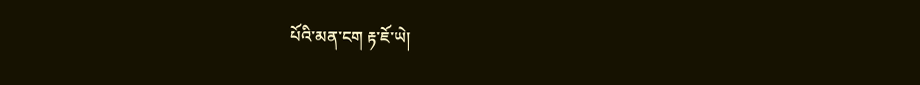པོའི་མན་ངག རྟ་ཇོ་ཡེ།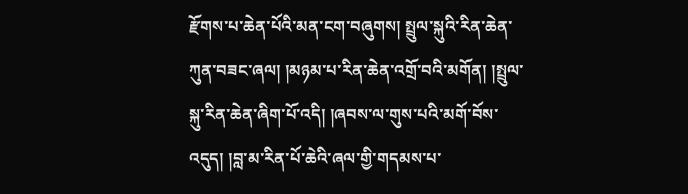རྫོགས་པ་ཆེན་པོའི་མན་ངག་བཞུགས། སྤྲུལ་སྐུའི་རིན་ཆེན་ཀུན་བཟང་ཞལ། །མཉམ་པ་རིན་ཆེན་འགྲོ་བའི་མགོན། །སྤྲུལ་སྐུ་རིན་ཆེན་ཞིག་པོ་འདི། །ཞབས་ལ་གུས་པའི་མགོ་བོས་འདུད། །བླ་མ་རིན་པོ་ཆེའི་ཞལ་གྱི་གདམས་པ་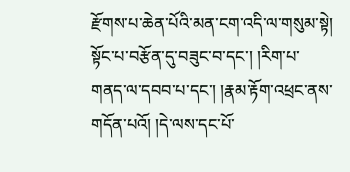རྫོགས་པ་ཆེན་པོའི་མན་ངག་འདི་ལ་གསུམ་སྟེ། སྟོང་པ་བརྩོན་དུ་བཟུང་བ་དང་། །རིག་པ་གནད་ལ་དབབ་པ་དང་། །རྣམ་རྟོག་འཕྲང་ནས་གདོན་པའོ། །དེ་ལས་དང་པོ་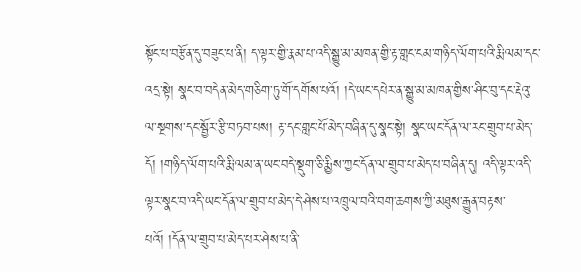སྟོང་པ་བརྩོན་དུ་བཟུང་པ་ནི། ད་ལྟར་གྱི་རྣམ་པ་འདི་སྒྱུ་མ་མཁན་གྱི་རྟ་གླང་ངམ་གཉིད་ལོག་པའི་རྨི་ལམ་དང་འདྲ་སྟེ། སྣང་བ་བདེན་མེད་གཅིག་ཏུ་གོ་དགོས་པའོ། །དེ་ཡང་དཔེར་ན་སྒྱུ་མ་མཁན་གྱིས་ཤིང་བུ་དང་རྡེའུ་ལ་སྔགས་དང་སྦྱོར་རྩི་བཏབ་པས། རྟ་དང་གླང་པོ་མེད་བཞིན་དུ་སྣང་སྟེ། སྣང་ཡང་དོན་ལ་རང་གྲུབ་པ་མེད་དོ། །གཉིད་ལོག་པའི་རྨི་ལམ་ན་ཡང་བདེ་སྡུག་ཅི་རྨྱིས་ཀྱང་དོན་ལ་གྲུབ་པ་མེད་པ་བཞིན་དུ། འདི་ལྟར་འདི་ལྟར་སྣང་བ་འདི་ཡང་དོན་ལ་གྲུབ་པ་མེད་དེ་ཤེས་པ་འཁྲུལ་བའི་བག་ཆགས་ཀྱི་མཐུས་རྒྱུན་བརྟས་པའོ། །དོན་ལ་གྲུབ་པ་མེད་པར་ཤེས་པ་ནི་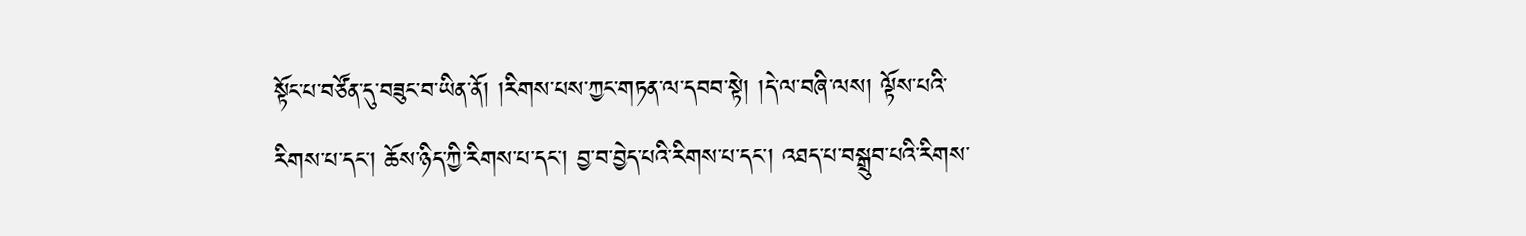སྟོང་པ་བཙོན་དུ་བཟུང་བ་ཡིན་ནོ། །རིགས་པས་ཀྱང་གཏན་ལ་དབབ་སྟེ། །དེ་ལ་བཞི་ལས། ལྟོས་པའི་རིགས་པ་དང་། ཆོས་ཉིད་ཀྱི་རིགས་པ་དང་། བྱ་བ་བྱེད་པའི་རིགས་པ་དང་། འཐད་པ་བསྒྲུབ་པའི་རིགས་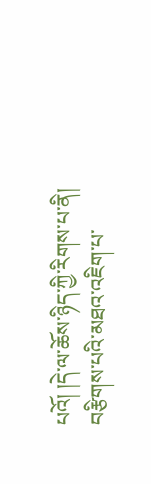པའོ། །དེ་ལ་ཆོས་ཉིད་ཀྱི་རིགས་པ་ནི། བརྩིགས་པའི་མཐའ་འཇིག་པ་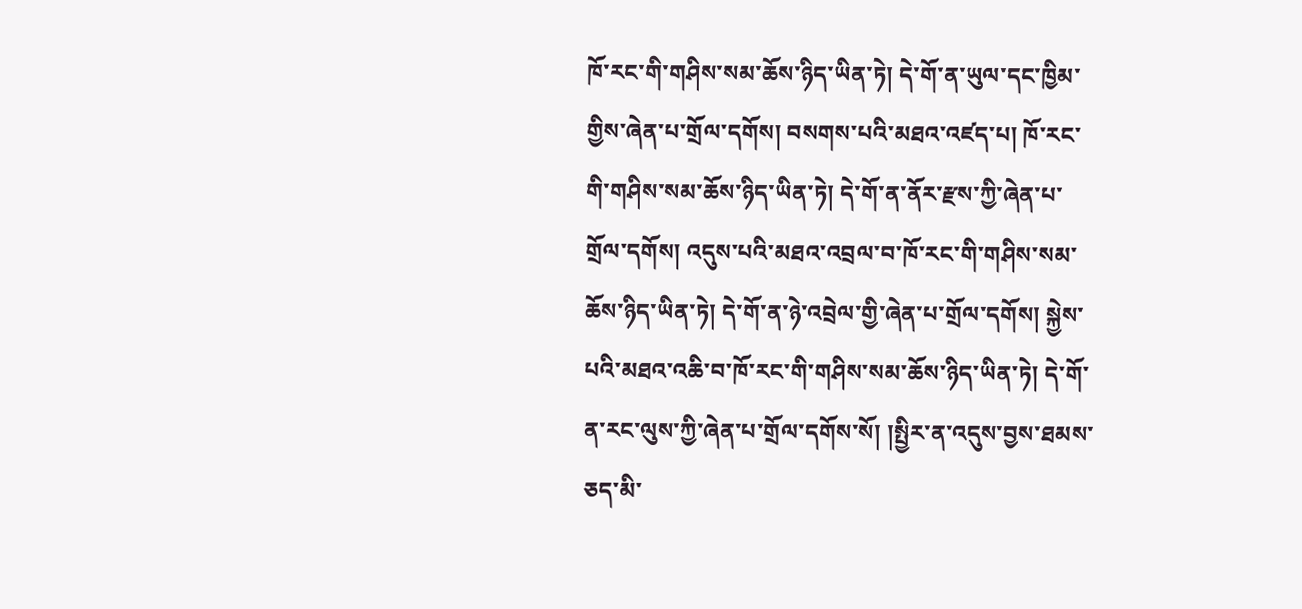ཁོ་རང་གི་གཤིས་སམ་ཆོས་ཉིད་ཡིན་ཏེ། དེ་གོ་ན་ཡུལ་དང་ཁྱིམ་གྱིས་ཞེན་པ་གྲོལ་དགོས། བསགས་པའི་མཐའ་འཛད་པ། ཁོ་རང་གི་གཤིས་སམ་ཆོས་ཉིད་ཡིན་ཏེ། དེ་གོ་ན་ནོར་རྫས་ཀྱི་ཞེན་པ་གྲོལ་དགོས། འདུས་པའི་མཐའ་འབྲལ་བ་ཁོ་རང་གི་གཤིས་སམ་ཆོས་ཉིད་ཡིན་ཏེ། དེ་གོ་ན་ཉེ་འབྲེལ་གྱི་ཞེན་པ་གྲོལ་དགོས། སྐྱེས་པའི་མཐའ་འཆི་བ་ཁོ་རང་གི་གཤིས་སམ་ཆོས་ཉིད་ཡིན་ཏེ། དེ་གོ་ན་རང་ལུས་ཀྱི་ཞེན་པ་གྲོལ་དགོས་སོ། །སྤྱིར་ན་འདུས་བྱས་ཐམས་ཅད་མི་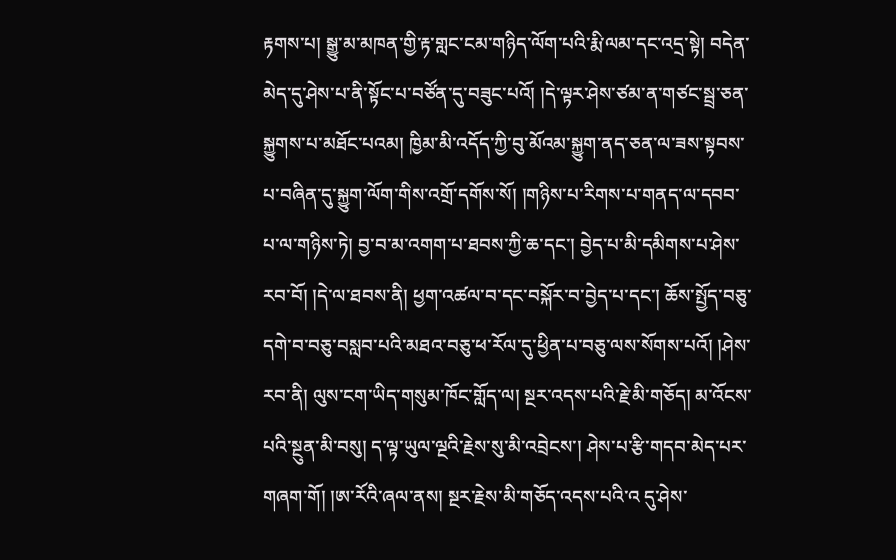རྟགས་པ། སྒྱུ་མ་མཁན་གྱི་རྟ་གླང་ངམ་གཉིད་ལོག་པའི་རྨི་ལམ་དང་འདྲ་སྟེ། བདེན་མེད་དུ་ཤེས་པ་ནི་སྟོང་པ་བཙོན་དུ་བཟུང་པའོ། །དེ་ལྟར་ཤེས་ཙམ་ན་གཙང་སྦྲ་ཅན་སྐྱུགས་པ་མཐོང་པའམ། ཁྱིམ་མི་འདོད་ཀྱི་བུ་མོའམ་སྐྱུག་ནད་ཅན་ལ་ཟས་སྟབས་པ་བཞིན་དུ་སྐྱུག་ལོག་གིས་འགྲོ་དགོས་སོ། །གཉིས་པ་རིགས་པ་གནད་ལ་དབབ་པ་ལ་གཉིས་ཏེ། བྱ་བ་མ་འགག་པ་ཐབས་ཀྱི་ཆ་དང་། བྱེད་པ་མི་དམིགས་པ་ཤེས་རབ་བོ། །དེ་ལ་ཐབས་ནི། ཕྱག་འཚལ་བ་དང་བསྐོར་བ་བྱེད་པ་དང་། ཆོས་སྤྱོད་བཅུ་དགེ་བ་བཅུ་བསླབ་པའི་མཐའ་བཅུ་ཕ་རོལ་དུ་ཕྱིན་པ་བཅུ་ལས་སོགས་པའོ། །ཤེས་རབ་ནི། ལུས་ངག་ཡིད་གསུམ་ཁོང་གློད་ལ། སྔར་འདས་པའི་རྗེ་མི་གཅོད། མ་འོངས་པའི་སྔུན་མི་བསུ། ད་ལྟ་ཡུལ་ལྔའི་རྗེས་སུ་མི་འབྲེངས་། ཤེས་པ་རྩི་གདབ་མེད་པར་གཞག་གོ། །ཨ་རོའི་ཞལ་ནས། སྔར་རྗེས་མི་གཅོད་འདས་པའི་འ དུ་ཤེས་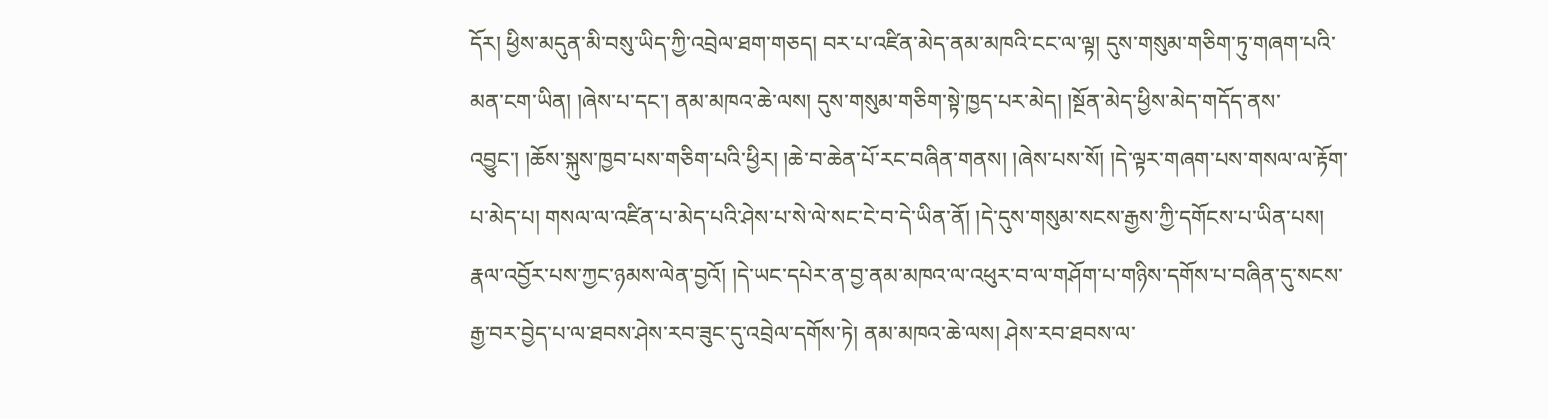དོར། ཕྱིས་མདུན་མི་བསུ་ཡིད་ཀྱི་འབྲེལ་ཐག་གཅད། བར་པ་འཛིན་མེད་ནམ་མཁའི་ངང་ལ་ལྟ། དུས་གསུམ་གཅིག་ཏུ་གཞག་པའི་མན་ངག་ཡིན། །ཞེས་པ་དང་། ནམ་མཁའ་ཆེ་ལས། དུས་གསུམ་གཅིག་སྟེ་ཁྱད་པར་མེད། །སྔོན་མེད་ཕྱིས་མེད་གདོད་ནས་འབྱུང་། །ཆོས་སྐུས་ཁྱབ་པས་གཅིག་པའི་ཕྱིར། །ཆེ་བ་ཆེན་པོ་རང་བཞིན་གནས། །ཞེས་པས་སོ། །དེ་ལྟར་གཞག་པས་གསལ་ལ་རྟོག་པ་མེད་པ། གསལ་ལ་འཛིན་པ་མེད་པའི་ཤེས་པ་སེ་ལེ་སང་ངེ་བ་དེ་ཡིན་ནོ། །དེ་དུས་གསུམ་སངས་རྒྱས་ཀྱི་དགོངས་པ་ཡིན་པས། རྣལ་འབྱོར་པས་ཀྱང་ཉམས་ལེན་བྱའོ། །དེ་ཡང་དཔེར་ན་བྱ་ནམ་མཁའ་ལ་འཕུར་བ་ལ་གཤོག་པ་གཉིས་དགོས་པ་བཞིན་དུ་སངས་རྒྱ་བར་བྱེད་པ་ལ་ཐབས་ཤེས་རབ་ཟུང་དུ་འབྲེལ་དགོས་ཏེ། ནམ་མཁའ་ཆེ་ལས། ཤེས་རབ་ཐབས་ལ་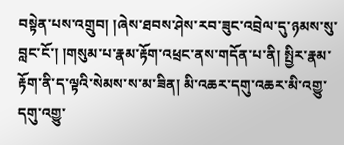བསྟེན་པས་འགྲུབ། །ཞེས་ཐབས་ཤེས་རབ་ཟུང་འབྲེལ་དུ་ཉམས་སུ་བླང་ངོ་། །གསུམ་པ་རྣམ་རྟོག་འཕྲང་ནས་གདོན་པ་ནི། སྤྱིར་རྣམ་རྟོག་ནི་ད་ལྟའི་སེམས་ས་མ་ཟིན། མི་འཆར་དགུ་འཆར་མི་འགྱུ་དགུ་འགྱུ་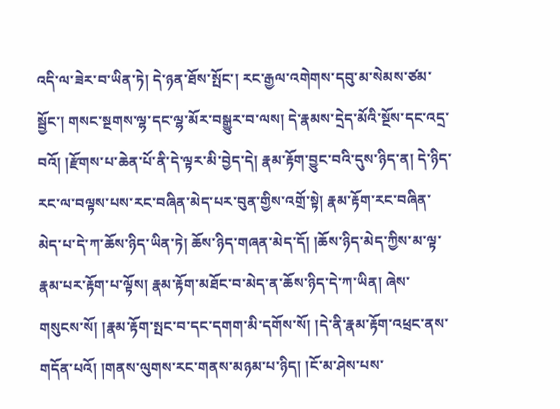འདི་ལ་ཟེར་བ་ཡིན་ཏེ། དེ་ཉན་ཐོས་སྤོང་། རང་རྒྱལ་འགེགས་དབུ་མ་སེམས་ཙམ་སྦྱོང་། གསང་སྔགས་ལྷ་དང་ལྷ་མོར་བསྒྱུར་བ་ལས། དེ་རྣམས་དྲེད་མོའི་སྔོས་དང་འདྲ་བའོ། །རྫོགས་པ་ཆེན་པོ་ནི་དེ་ལྟར་མི་བྱེད་དེ། རྣམ་རྟོག་བྱུང་བའི་དུས་ཉིད་ན། དེ་ཉིད་རང་ལ་བལྟས་པས་རང་བཞིན་མེད་པར་བུན་གྱིས་འགྲོ་སྟེ། རྣམ་རྟོག་རང་བཞིན་མེད་པ་དེ་ཀ་ཆོས་ཉིད་ཡིན་ཏེ། ཆོས་ཉིད་གཞན་མེད་དོ། །ཆོས་ཉིད་མེད་ཀྱིས་མ་ལྟ་རྣམ་པར་རྟོག་པ་ལྟོས། རྣམ་རྟོག་མཐོང་བ་མེད་ན་ཆོས་ཉིད་དེ་ཀ་ཡིན། ཞེས་གསུངས་སོ། །རྣམ་རྟོག་སྤང་བ་དང་དགག་མི་དགོས་སོ། །དེ་ནི་རྣམ་རྟོག་འཕྲང་ནས་གདོན་པའོ། །གནས་ལུགས་རང་གནས་མཉམ་པ་ཉིད། །ངོ་མ་ཤེས་པས་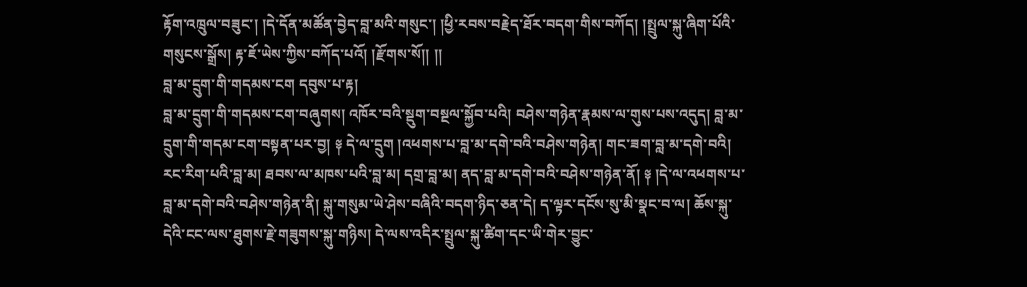རྟོག་འཁྲུལ་བཟུང་། །དེ་དོན་མཚོན་བྱེད་བླ་མའི་གསུང་། །ཕྱི་རབས་བརྗེད་ཐོར་བདག་གིས་བཀོད། །སྤྲུལ་སྐུ་ཞིག་པོའི་གསུངས་སྒྲོས། རྟ་ཇོ་ཡེས་ཀྱིས་བཀོད་པའོ། །རྫོགས་སོ།། །།
བླ་མ་དྲུག་གི་གདམས་ངག དབུས་པ་རྟ།
བླ་མ་དྲུག་གི་གདམས་ངག་བཞུགས། འཁོར་བའི་སྡུག་བསྔལ་སྐྱོབ་པའི། བཤེས་གཉེན་རྣམས་ལ་གུས་པས་འདུད། བླ་མ་དྲུག་གི་གདམ་ངག་བསྟན་པར་བྱ། ༈ དེ་ལ་དྲུག །འཕགས་པ་བླ་མ་དགེ་བའི་བཤེས་གཉེན། གང་ཟག་བླ་མ་དགེ་བའི། རང་རིག་པའི་བླ་མ། ཐབས་ལ་མཁས་པའི་བླ་མ། དགྲ་བླ་མ། ནད་བླ་མ་དགེ་བའི་བཤེས་གཉེན་ནོ། ༈ །དེ་ལ་འཕགས་པ་བླ་མ་དགེ་བའི་བཤེས་གཉེན་ནི། སྐུ་གསུམ་ཡེ་ཤེས་བཞིའི་བདག་ཉིད་ཅན་དེ། ད་ལྟར་དངོས་སུ་མི་སྣང་བ་ལ། ཆོས་སྐུ་དེའི་ངང་ལས་ཐུགས་རྗེ་གཟུགས་སྐུ་གཉིས། དེ་ལས་འདིར་སྤྲུལ་སྐུ་ཚིག་དང་ཡི་གེར་བྱུང་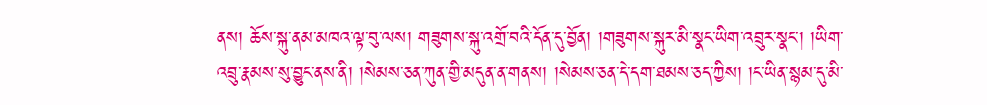ནས། ཆོས་སྐུ་ནམ་མཁའ་ལྟ་བུ་ལས། གཟུགས་སྐུ་འགྲོ་བའི་དོན་དུ་བྱོན། །གཟུགས་སྐུར་མི་སྣང་ཡིག་འབྲུར་སྣང་། །ཡིག་འབྲུ་རྣམས་སུ་བྱུང་ནས་ནི། །སེམས་ཅན་ཀུན་གྱི་མདུན་ན་གནས། །སེམས་ཅན་དེ་དག་ཐམས་ཅད་ཀྱིས། །ང་ཡིན་སྙམ་དུ་མི་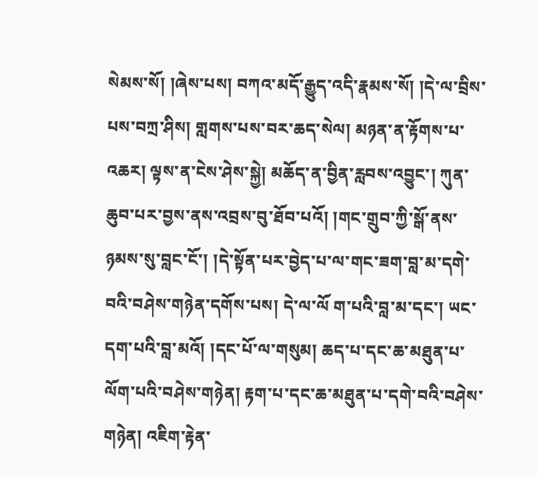སེམས་སོ། །ཞེས་པས། བཀའ་མདོ་རྒྱུད་འདི་རྣམས་སོ། །དེ་ལ་བྲིས་པས་བཀྲ་ཤིས། གླགས་པས་བར་ཆད་སེལ། མཉན་ན་རྟོགས་པ་འཆར། ལྟས་ན་ངེས་ཤེས་སྐྱེ། མཆོད་ན་བྱིན་རླབས་འབྱུང་། ཀུན་ཆུབ་པར་བྱས་ནས་འབྲས་བུ་ཐོབ་པའོ། །གང་གྲུབ་ཀྱི་སྒོ་ནས་ཉམས་སུ་བླང་ངོ་། །དེ་སྟོན་པར་བྱེད་པ་ལ་གང་ཟག་བླ་མ་དགེ་བའི་བཤེས་གཉེན་དགོས་པས། དེ་ལ་ལོ ག་པའི་བླ་མ་དང་། ཡང་དག་པའི་བླ་མའོ། །དང་པོ་ལ་གསུམ། ཆད་པ་དང་ཆ་མཐུན་པ་ལོག་པའི་བཤེས་གཉེན། རྟག་པ་དང་ཆ་མཐུན་པ་དགེ་བའི་བཤེས་གཉེན། འཇིག་རྟེན་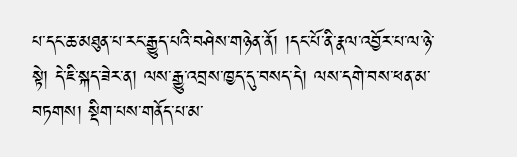པ་དང་ཆ་མཐུན་པ་རང་རྒྱུད་པའི་བཤེས་གཉེན་ནོ། །དང་པོ་ནི་རྣལ་འབྱོར་པ་ལ་ཉེ་སྟེ། དེ་ཇི་སྐད་ཟེར་ན། ལས་རྒྱུ་འབྲས་ཁྱད་དུ་བསད་དེ། ལས་དགེ་བས་ཕན་མ་བཏགས། སྡིག་པས་གནོད་པ་མ་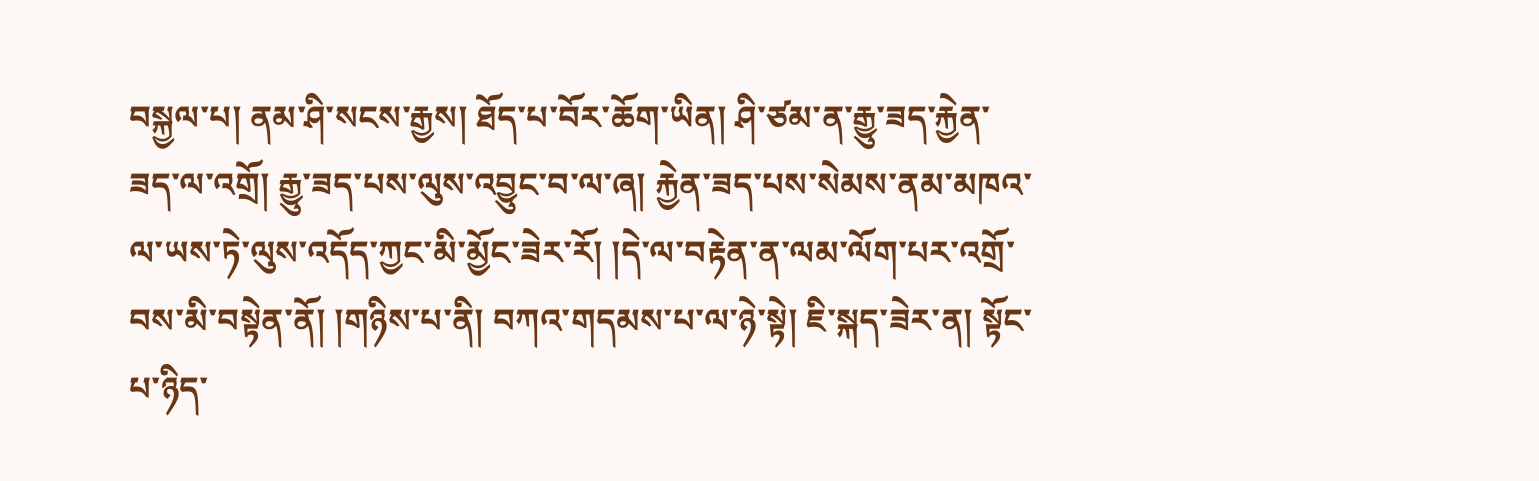བསྐྱལ་པ། ནམ་ཤི་སངས་རྒྱས། ཐོད་པ་བོར་ཆོག་ཡིན། ཤི་ཙམ་ན་རྒྱུ་ཟད་རྐྱེན་ཟད་ལ་འགྲོ། རྒྱུ་ཟད་པས་ལུས་འབྱུང་བ་ལ་ཞ། རྐྱེན་ཟད་པས་སེམས་ནམ་མཁའ་ལ་ཡས་ཏེ་ལུས་འདོད་ཀྱང་མི་མྱོང་ཟེར་རོ། །དེ་ལ་བརྟེན་ན་ལམ་ལོག་པར་འགྲོ་བས་མི་བསྟེན་ནོ། །གཉིས་པ་ནི། བཀའ་གདམས་པ་ལ་ཉེ་སྟེ། ཇི་སྐད་ཟེར་ན། སྟོང་པ་ཉིད་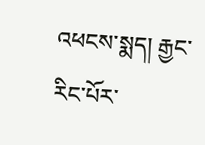འཕངས་སྨད། རྒྱང་རིང་པོར་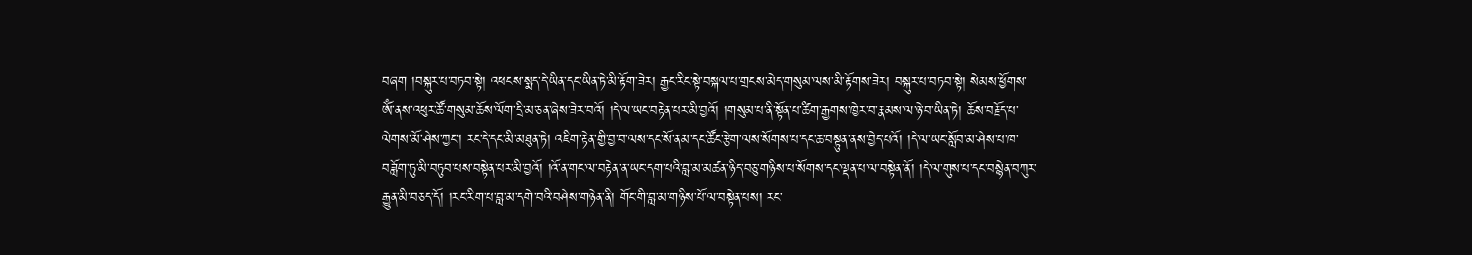བཞག །བསྐུར་པ་བཏབ་སྟེ། འཕངས་སྨད་དེ་ཡིན་དང་ཡིན་ཏེ་མི་རྟོག་ཟེར། རྒྱང་རིང་སྟེ་བསྐལ་པ་གྲངས་མེད་གསུམ་ལས་མི་རྟོགས་ཟེར། བསྐུར་པ་བཏབ་སྟེ། སེམས་ཕྱོགས་ༀ་ནས་འཕུར་ཚོ་གསུམ་ཆོས་ལོག་དྲི་མ་ཅན་ཞེས་ཟེར་བའོ། །དེ་ལ་ཡང་བརྟེན་པར་མི་བྱའོ། །གསུམ་པ་ནི་སྟོན་པ་ཚིག་རྒྱགས་ཁྱེར་བ་རྣམས་ལ་ཉེ་བ་ཡིན་ཏེ། ཆོས་བརྗོད་པ་ལེགས་མོ་ཤེས་ཀྱང་། རང་དེ་དང་མི་མཐུན་ཏེ། འཇིག་རྟེན་གྱི་བྱ་བ་ལས་དང་སོ་ནམ་དང་ཚོང་རྩེག་ལས་སོགས་པ་དང་ཆ་བསྟུན་ནས་བྱེད་པའོ། །དེ་ལ་ཡང་སློབ་མ་ཤེས་པ་ཁ་བཟློག་ཏུ་མི་བཏུབ་པས་བསྟེན་པར་མི་བྱའོ། །འོ་ན་གང་ལ་བརྟེན་ན་ཡང་དག་པའི་བླ་མ་མཚན་ཉིད་བཅུ་གཉིས་པ་སོགས་དང་ལྡན་པ་ལ་བསྟེན་ནོ། །དེ་ལ་གུས་པ་དང་བསྙེན་བཀུར་རྒྱུན་མི་བཅད་དོ། །རང་རིག་པ་བླ་མ་དགེ་བའི་བཤེས་གཉེན་ནི། གོང་གི་བླ་མ་གཉིས་པོ་ལ་བསྟེན་པས། རང་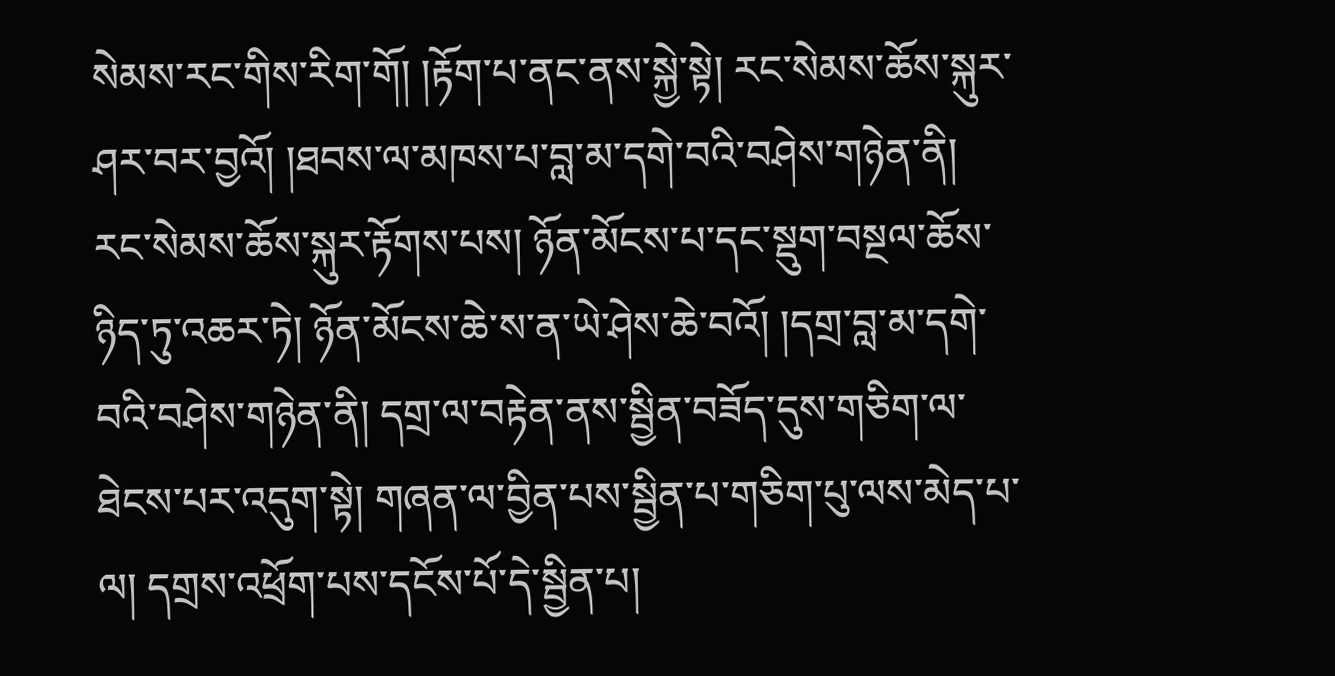སེམས་རང་གིས་རིག་གོ། །རྟོག་པ་ནང་ནས་སྐྱེ་སྟེ། རང་སེམས་ཆོས་སྐུར་ཤར་བར་བྱའོ། །ཐབས་ལ་མཁས་པ་བླ་མ་དགེ་བའི་བཤེས་གཉེན་ནི། རང་སེམས་ཆོས་སྐུར་རྟོགས་པས། ཉོན་མོངས་པ་དང་སྡུག་བསྔལ་ཆོས་ཉིད་ཏུ་འཆར་ཏེ། ཉོན་མོངས་ཆེ་ས་ན་ཡེ་ཤེས་ཆེ་བའོ། །དགྲ་བླ་མ་དགེ་བའི་བཤེས་གཉེན་ནི། དགྲ་ལ་བརྟེན་ནས་སྦྱིན་བཟོད་དུས་གཅིག་ལ་ཐེངས་པར་འདུག་སྟེ། གཞན་ལ་བྱིན་པས་སྦྱིན་པ་གཅིག་པུ་ལས་མེད་པ་ལ། དགྲས་འཕྲོག་པས་དངོས་པོ་དེ་སྦྱིན་པ།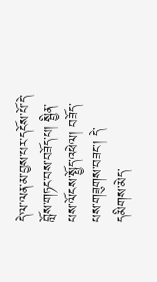དེ་ལ་ལན་མ་བྱས་པར་དངོས་པོ་དེ་བློས་གཏང་བས་བཟོད་པ། སྦྱིན་པས་ལོངས་སྤྱོད་འཕེལ། བཟོད་པས་གཟུགས་བཟང་། དེ་དམིགས་མེད་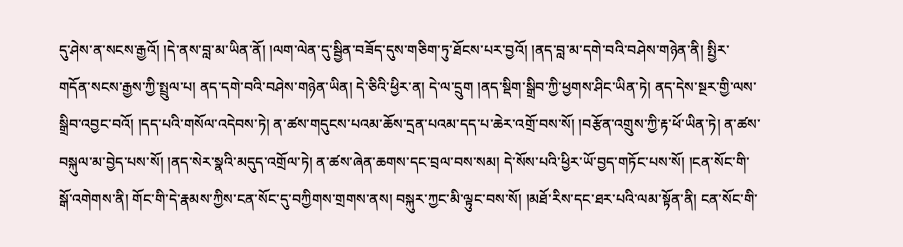དུ་ཤེས་ན་སངས་རྒྱའོ། །དེ་ནས་བླ་མ་ཡིན་ནོ། །ལག་ལེན་དུ་སྦྱིན་བཟོད་དུས་གཅིག་ཏུ་ཐོངས་པར་བྱའོ། །ནད་བླ་མ་དགེ་བའི་བཤེས་གཉེན་ནི། སྤྱིར་གདོན་སངས་རྒྱས་ཀྱི་སྤྲུལ་པ། ནད་དགེ་བའི་བཤེས་གཉེན་ཡིན། དེ་ཅིའི་ཕྱིར་ན། དེ་ལ་དྲུག །ནད་སྡིག་སྒྲིབ་ཀྱི་ཕྱགས་ཤིང་ཡིན་ཏེ། ནད་དེས་སྔར་གྱི་ལས་སྒྲིབ་འབྱང་བའོ། །དད་པའི་གསོལ་འདེབས་ཏེ། ན་ཚས་གདུངས་པའམ་ཆོས་དྲན་པའམ་དད་པ་ཆེར་འགྲོ་བས་སོ། །བརྩོན་འགྲུས་ཀྱི་རྟ་ཕོ་ཡིན་ཏེ། ན་ཚས་བསྐུལ་མ་བྱེད་པས་སོ། །ནད་སེར་སྣའི་མདུད་འགྲོལ་ཏེ། ན་ཚས་ཞེན་ཆགས་དང་བྲལ་བས་སམ། དེ་སོས་པའི་ཕྱིར་ཡོ་བྱད་གཏོང་པས་སོ། །ངན་སོང་གི་སྒོ་འགེགས་ནི། གོང་གི་དེ་རྣམས་ཀྱིས་ངན་སོང་དུ་བཀྱིགས་གྲགས་ནས། བསྐུར་ཀྱང་མི་ལྟུང་བས་སོ། །མཐོ་རིས་དང་ཐར་པའི་ལམ་སྟོན་ནི། ངན་སོང་གི་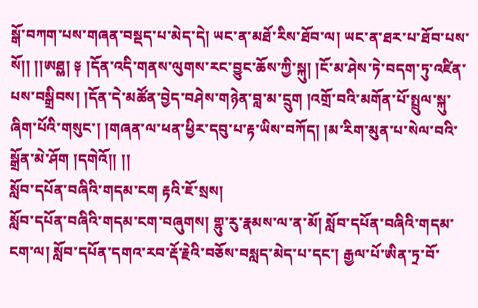སྒོ་བཀག་པས་གཞན་བསྡད་པ་མེད་དེ། ཡང་ན་མཐོ་རིས་ཐོབ་ལ། ཡང་ན་ཐར་པ་ཐོབ་པས་སོ།། །།ཨཐྎ། ༈ །དོན་འདི་གནས་ལུགས་རང་བྱུང་ཆོས་ཀྱི་སྐུ། །ངོ་མ་ཤེས་ཏེ་བདག་ཏུ་འཛིན་པས་བསྒྲིབས། །དོན་དེ་མཚོན་བྱེད་བཤེས་གཉེན་བླ་མ་དྲུག །འགྲོ་བའི་མགོན་པོ་སྤྲུལ་སྐུ་ཞིག་པོའི་གསུང་། །གཞན་ལ་ཕན་ཕྱིར་དབུ་པ་རྟ་ཡིས་བཀོད། །མ་རིག་མུན་པ་སེལ་བའི་སྒྲོན་མེ་ཤོག །དགེའོ།། །།
སློབ་དཔོན་བཞིའི་གདམ་ངག རྟའི་ཇོ་སྲས།
སློབ་དཔོན་བཞིའི་གདམ་ངག་བཞུགས། གྷུ་རུ་རྣམས་ལ་ན་མོ། སློབ་དཔོན་བཞིའི་གདམ་ངག་ལ། སློབ་དཔོན་དགའ་རབ་རྡོ་རྗེའི་བཅོས་བསླད་མེད་པ་དང་། རྒྱལ་པོ་ཨིན་ཏྲ་བོ་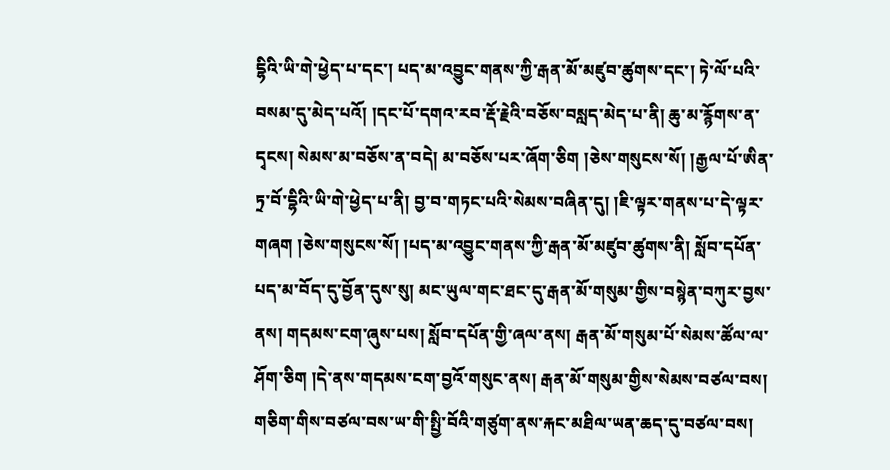དྷིའི་ཡི་གེ་ཕྱེད་པ་དང་། པད་མ་འབྱུང་གནས་ཀྱི་རྒན་མོ་མཛུབ་ཚུགས་དང་། ཏེ་ལོ་པའི་བསམ་དུ་མེད་པའོ། །དང་པོ་དགའ་རབ་རྡོ་རྗེའི་བཅོས་བསླད་མེད་པ་ནི། ཆུ་མ་རྙོགས་ན་དྭངས། སེམས་མ་བཅོས་ན་བདེ། མ་བཅོས་པར་ཞོག་ཅིག །ཅེས་གསུངས་སོ། །རྒྱལ་པོ་ཨིན་ཏྲ་བོ་དྷིའི་ཡི་གེ་ཕྱེད་པ་ནི། བྱ་བ་གཏང་པའི་སེམས་བཞིན་དུ། །ཇི་ལྟར་གནས་པ་དེ་ལྟར་གཞག །ཅེས་གསུངས་སོ། །པད་མ་འབྱུང་གནས་ཀྱི་རྒན་མོ་མཛུབ་ཚུགས་ནི། སློབ་དཔོན་པད་མ་བོད་དུ་བྱོན་དུས་སུ། མང་ཡུལ་གང་ཐང་དུ་རྒན་མོ་གསུམ་གྱིས་བསྙེན་བཀུར་བྱས་ནས། གདམས་ངག་ཞུས་པས། སློབ་དཔོན་གྱི་ཞལ་ནས། རྒན་མོ་གསུམ་པོ་སེམས་ཚོལ་ལ་ཤོག་ཅིག །དེ་ནས་གདམས་ངག་བྱའོ་གསུང་ནས། རྒན་མོ་གསུམ་གྱིས་སེམས་བཙལ་བས། གཅིག་གིས་བཙལ་བས་ཡ་གི་སྤྱི་བོའི་གཙུག་ནས་རྐང་མཐིལ་ཡན་ཆད་དུ་བཙལ་བས།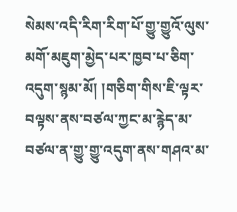སེམས་འདི་རིག་རིག་པོ་གྱུ་གྱུའོ་ལུས་མགོ་མཇུག་མྱེད་པར་ཁྱབ་པ་ཅིག་འདུག་སྙམ་མོ། །གཅིག་གིས་ཇི་ལྟར་བལྟས་ནས་བཙལ་ཀྱང་མ་རྙེད་མ་བཙལ་ན་གྱུ་གྱུ་འདུག་ནས་གཤའ་མ་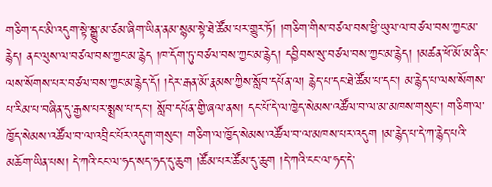གཅིག་དང་མི་འདུག་སྟེ་སྒྱུ་མ་ཙམ་ཞིག་ཡིན་ནམ་སྙམ་སྟེ་ཐེ་ཚོམ་པར་གྱུར་ཏོ། །གཅིག་གིས་བཙལ་བས་ཕྱི་ཡུལ་ལ་བཙལ་བས་ཀྱང་མ་རྙེད། ནང་ལུས་ལ་བཙལ་བས་ཀྱང་མ་རྙེད །ཁ་དོག་ཏུ་བཙལ་བས་ཀྱང་མ་རྙེད། དབྱིབས་སུ་བཙལ་བས་ཀྱང་མ་རྙེད། །མཚན་ཕོ་མོ་མ་ནིང་ལས་སོགས་པར་བཙལ་བས་ཀྱང་མ་རྙེད་དོ། །དེར་རྒན་མོ་རྣམས་ཀྱིས་སློབ་དཔོན་ལ། རྙེད་པ་དང་ཐེ་ཚོམ་པ་དང་། མ་རྙེད་པ་ལས་སོགས་པ་རིམ་པ་བཞིན་དུ་རྒྱས་པར་སྨྲས་པ་དང་། སློབ་དཔོན་གྱི་ཞལ་ནས། དང་པོ་དེ་ལ་ཁྱེད་སེམས་འཚོལ་བ་ལ་མ་མཁས་གསུང་། གཅིག་ལ་ཁྱོད་སེམས་འཚོལ་བ་ལ་འབྲིང་པོར་འདུག་གསུང་། གཅིག་ལ་ཁྱོད་སེམས་འཚོལ་བ་ལ་མཁས་པར་འདུག །མ་རྙེད་པ་དེ་ཀ་རྙེད་པའི་མཆོག་ཡིན་པས། དེ་ཀའི་ངང་ལ་ཧད་སད་ཧད་དུ་ཆུག །ཚོམ་པར་ཚོམ་དུ་ཆུག །དེ་ཀའི་ངང་ལ་ཧད་དེ་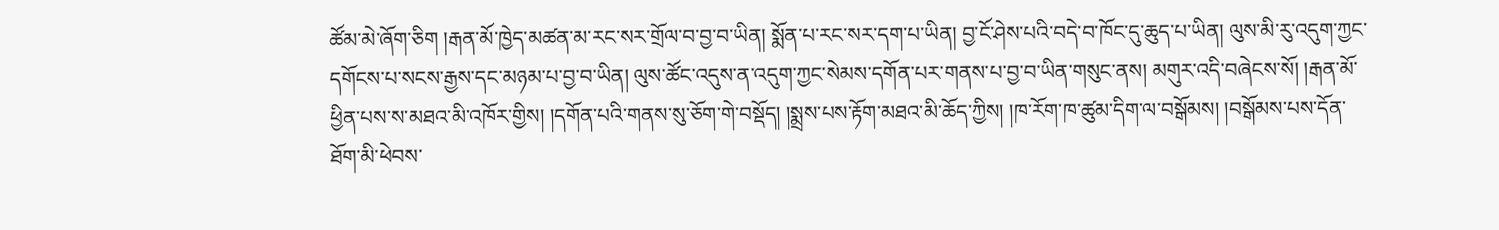ཚོམ་མེ་ཞོག་ཅིག །རྒན་མོ་ཁྱེད་མཚན་མ་རང་སར་གྲོལ་བ་བྱ་བ་ཡིན། སྨོན་པ་རང་སར་དག་པ་ཡིན། བྱ་ངོ་ཤེས་པའི་བདེ་བ་ཁོང་དུ་ཆུད་པ་ཡིན། ལུས་མི་རུ་འདུག་ཀྱང་དགོངས་པ་སངས་རྒྱས་དང་མཉམ་པ་བྱ་བ་ཡིན། ལུས་ཚོང་འདུས་ན་འདུག་ཀྱང་སེམས་དགོན་པར་གནས་པ་བྱ་བ་ཡིན་གསུང་ནས། མགུར་འདི་བཞེངས་སོ། །རྒན་མོ་ཕྱིན་པས་ས་མཐའ་མི་འཁོར་གྱིས། །དགོན་པའི་གནས་སུ་ཅོག་གེ་བསྡོད། །སྨྲས་པས་རྟོག་མཐའ་མི་ཆོད་ཀྱིས། །ཁ་རོག་ཁ་ཚུམ་དིག་ལ་བསྒོམས། །བསྒོམས་པས་དོན་ཐོག་མི་ཕེབས་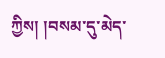ཀྱིས། །བསམ་དུ་མེད་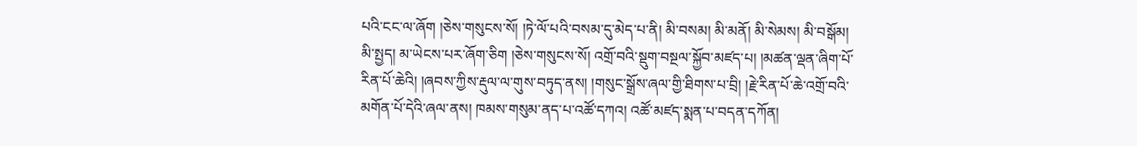པའི་ངང་ལ་ཞོག །ཅེས་གསུངས་སོ། །ཏེ་ལོ་པའི་བསམ་དུ་མེད་པ་ནི། མི་བསམ། མི་མནོ། མི་སེམས། མི་བསྒོམ། མི་སྤྱད། མ་ཡེངས་པར་ཞོག་ཅིག །ཅེས་གསུངས་སོ། འགྲོ་བའི་སྡུག་བསྔལ་སྐྱོབ་མཛད་པ། །མཚན་ལྡན་ཞིག་པོ་རིན་པོ་ཆེའི། །ཞབས་ཀྱིས་རྡུལ་ལ་གུས་བཏུད་ནས། །གསུང་སྒྲོས་ཞལ་གྱི་ཐིགས་པ་བྲི། །རྗེ་རིན་པོ་ཆེ་འགྲོ་བའི་མགོན་པོ་དེའི་ཞལ་ནས། ཁམས་གསུམ་ནད་པ་འཚོ་དཀའ། འཚོ་མཛད་སྨན་པ་བདན་དཀོན།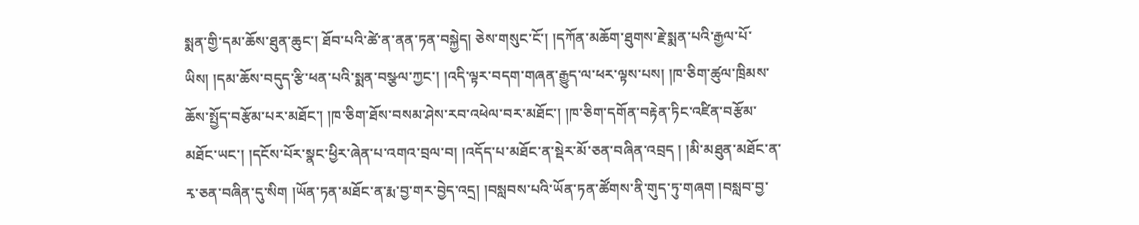སྨན་གྱི་དམ་ཆོས་ཐུན་ཆུང་། ཐོབ་པའི་ཚེ་ན་ནན་ཏན་བསྐྱེད། ཅེས་གསུང་ངོ་། །དཀོན་མཆོག་ཐུགས་རྗེ་སྨན་པའི་རྒྱལ་པོ་ཡིས། །དམ་ཆོས་བདུད་རྩི་ཕན་པའི་སྨན་བསྩལ་ཀྱང་། །འདི་ལྟར་བདག་གཞན་རྒྱུད་ལ་ཕར་ལྟས་པས། །ཁ་ཅིག་ཚུལ་ཁྲིམས་ཆོས་སྤྱོད་བརྩོམ་པར་མཐོང་། །ཁ་ཅིག་ཐོས་བསམ་ཤེས་རབ་འཕེལ་བར་མཐོང་། །ཁ་ཅིག་དགོན་བརྟེན་ཏིང་འཛིན་བརྩོམ་མཐོང་ཡང་། །དངོས་པོར་སྣང་ཕྱིར་ཞེན་པ་འགའ་བྲལ་བ། །འདོད་པ་མཐོང་ན་སྡེར་མོ་ཅན་བཞིན་འབྲད ། །མི་མཐུན་མཐོང་ན་རྭ་ཅན་བཞིན་དུ་སིག །ཡོན་ཏན་མཐོང་ན་རྨ་བྱ་གར་བྱེད་འདྲ། །བསླབས་པའི་ཡོན་ཏན་ཚོགས་ནི་གུད་ཏུ་གཞག །བསླབ་བྱ་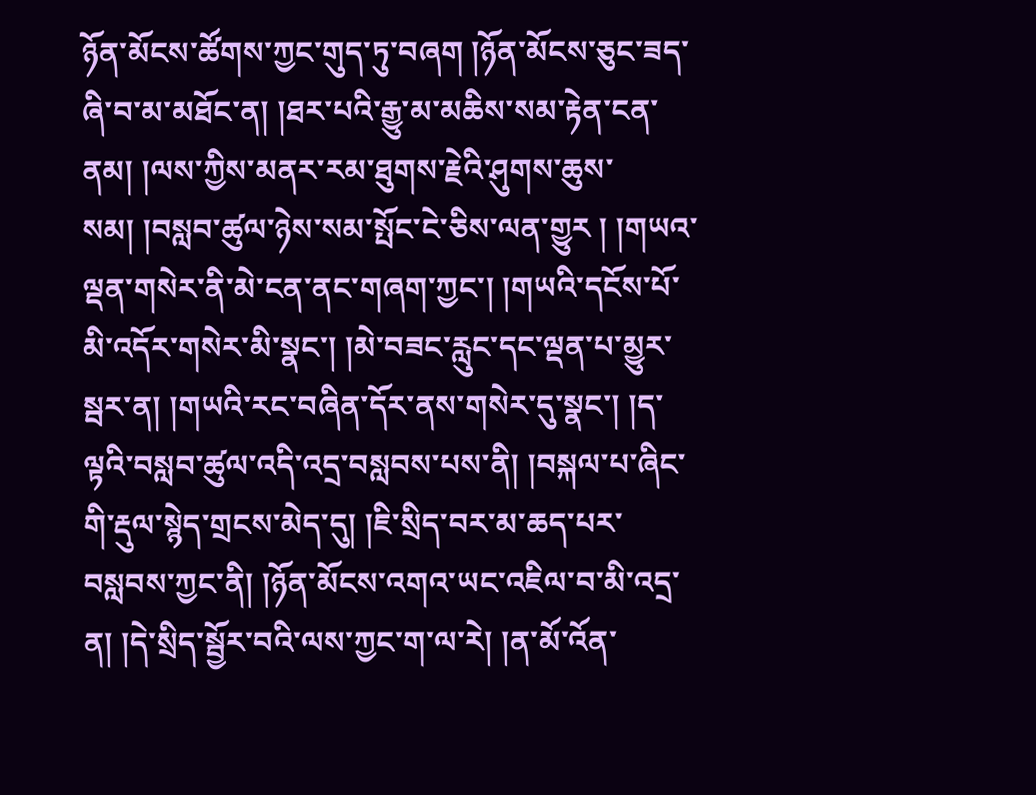ཉོན་མོངས་ཚོགས་ཀྱང་གུད་ཏུ་བཞག །ཉོན་མོངས་ཅུང་ཟད་ཞི་བ་མ་མཐོང་ན། །ཐར་པའི་རྒྱུ་མ་མཆིས་སམ་རྟེན་ངན་ནམ། །ལས་ཀྱིས་མནར་རམ་ཐུགས་རྗེའི་ཤུགས་ཆུས་སམ། །བསླབ་ཚུལ་ཉེས་སམ་སྤོང་ངེ་ཅིས་ལན་གྱུར ། །གཡའ་ལྡན་གསེར་ནི་མེ་ངན་ནང་གཞག་ཀྱང་། །གཡའི་དངོས་པོ་མི་འདོར་གསེར་མི་སྣང་། །མེ་བཟང་རླུང་དང་ལྡན་པ་མྱུར་སྦར་ན། །གཡའི་རང་བཞིན་དོར་ནས་གསེར་དུ་སྣང་། །ད་ལྟའི་བསླབ་ཚུལ་འདི་འདྲ་བསླབས་པས་ནི། །བསྐལ་པ་ཞིང་གི་རྡུལ་སྙེད་གྲངས་མེད་དུ། །ཇི་སྲིད་བར་མ་ཆད་པར་བསླབས་ཀྱང་ནི། །ཉོན་མོངས་འགའ་ཡང་འཇིལ་བ་མི་འདྲ་ན། །དེ་སྲིད་སྦྱོར་བའི་ལས་ཀྱང་ག་ལ་རེ། །ན་མོ་འོན་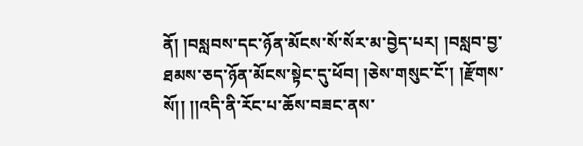ནོ། །བསླབས་དང་ཉོན་མོངས་སོ་སོར་མ་བྱེད་པར། །བསླབ་བྱ་ཐམས་ཅད་ཉོན་མོངས་སྟེང་དུ་ཕོབ། །ཅེས་གསུང་ངོ་། །རྫོགས་སོ།། །།འདི་ནི་རོང་པ་ཆོས་བཟང་ནས་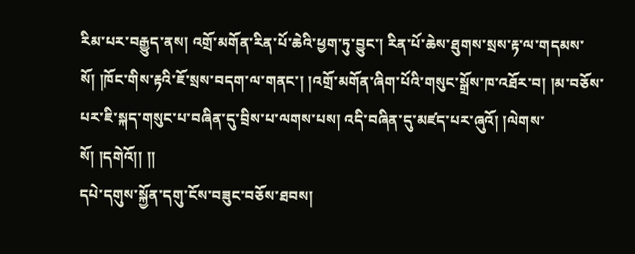རིམ་པར་བརྒྱུད་ནས། འགྲོ་མགོན་རིན་པོ་ཆེའི་ཕྱག་ཏུ་བྱུང་། རིན་པོ་ཆེས་ཐུགས་སྲས་རྟ་ལ་གདམས་སོ། །ཁོང་གིས་རྟའི་ཇོ་སྲས་བདག་ལ་གནང་། །འགྲོ་མགོན་ཞིག་པོའི་གསུང་སྒྲོས་ཁ་འཐོར་བ། །མ་བཅོས་པར་ཇི་སྐད་གསུང་པ་བཞིན་དུ་བྲིས་པ་ལགས་པས། འདི་བཞིན་དུ་མཛད་པར་ཞུའོ། །ལེགས་སོ། །དགེའོ།། །།
དཔེ་དགུས་སྐྱོན་དགུ་ངོས་བཟུང་བཅོས་ཐབས།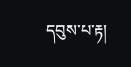དབུས་པ་རྟ།